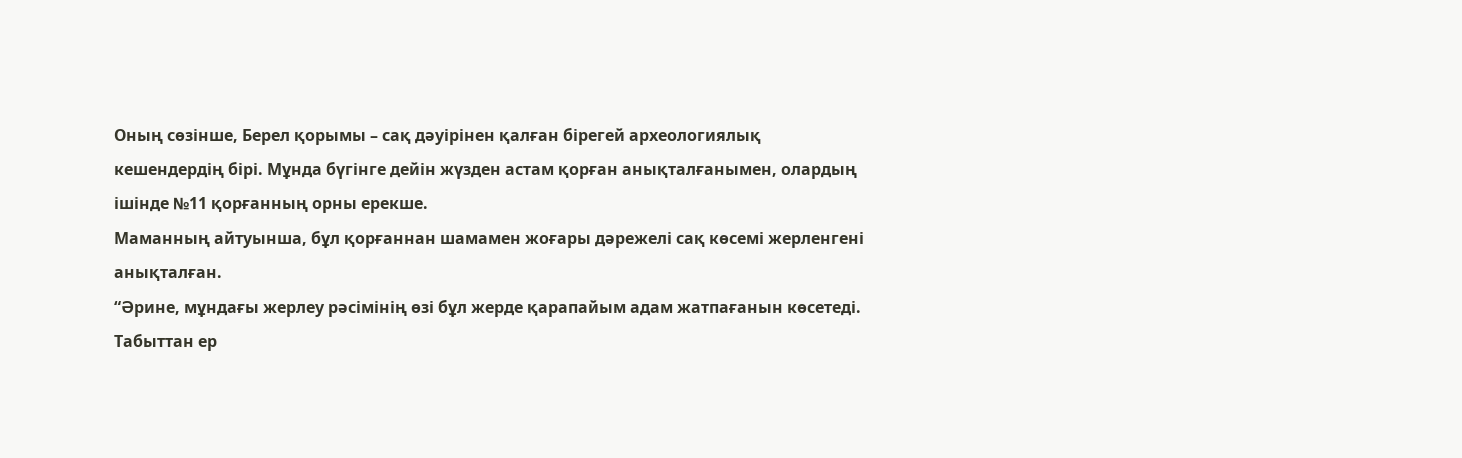Оның сөзінше, Берел қорымы – сақ дәуірінен қалған бірегей археологиялық кешендердің бірі. Мұнда бүгінге дейін жүзден астам қорған анықталғанымен, олардың ішінде №11 қорғанның орны ерекше.
Маманның айтуынша, бұл қорғаннан шамамен жоғары дәрежелі сақ көсемі жерленгені анықталған.
“Әрине, мұндағы жерлеу рәсімінің өзі бұл жерде қарапайым адам жатпағанын көсетеді. Табыттан ер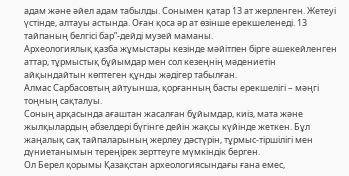адам және әйел адам табылды. Сонымен қатар 13 ат жерленген. Жетеуі үстінде, алтауы астында. Оған қоса әр ат өзінше ерекшеленеді. 13 тайпаның белгісі бар”-дейді музей маманы.
Археологиялық қазба жұмыстары кезінде мәйітпен бірге әшекейленген аттар, тұрмыстық бұйымдар мен сол кезеңнің мәдениетін айқындайтын көптеген құнды жәдігер табылған.
Алмас Сарбасовтың айтуынша, қорғанның басты ерекшелігі – мәңгі тоңның сақталуы.
Соның арқасында ағаштан жасалған бұйымдар, киіз, мата және жылқылардың әбзелдері бүгінге дейін жақсы күйінде жеткен. Бұл жаңалық сақ тайпаларының жерлеу дәстүрін, тұрмыс-тіршілігі мен дүниетанымын тереңірек зерттеуге мүмкіндік берген.
Ол Берел қорымы Қазақстан археологиясындағы ғана емес,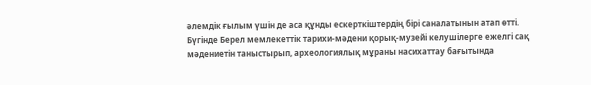әлемдік ғылым үшін де аса құнды ескерткіштердің бірі саналатынын атап өтті.
Бүгінде Берел мемлекеттік тарихи-мәдени қорық-музейі келушілерге ежелгі сақ мәдениетін таныстырып, археологиялық мұраны насихаттау бағытында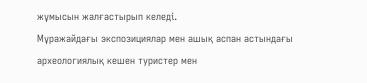жұмысын жалғастырып келеді.
Мұражайдағы экспозициялар мен ашық аспан астындағы археологиялық кешен туристер мен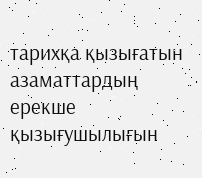тарихқа қызығатын азаматтардың ерекше қызығушылығын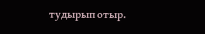тудырып отыр.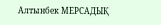Алтынбек МЕРСАДЫҚ